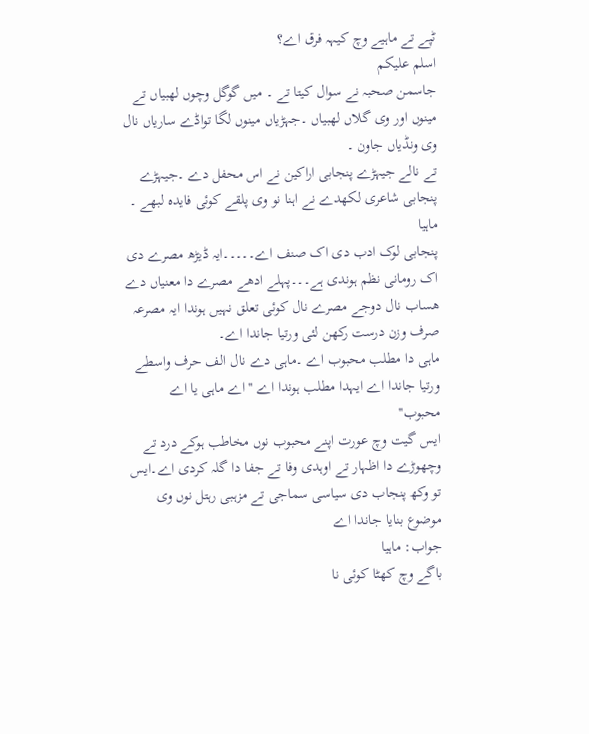ٹپے تے ماہیے وچ کیہہ فرق اے؟
اسلم علیکم
جاسمن صحبہ نے سوال کیتا تے ۔ میں گوگل وچوں لھبیاں تے مینوں اور وی گلاں لھبیاں ۔جہڑیاں مینوں لگا تواڈے ساریاں نال وی ونڈیاں جاون ۔
تے نالے جیہڑے پنجابی اراکین نے اس محفل دے ۔جیہڑے پنجابی شاعری لکھدے نے اہنا نو وی پلقے کوئی فایدہ لبھے ۔
ماہیا
پنجابی لوک ادب دی اک صنف اے۔۔۔۔۔ایہ ڈیڑھ مصرے دی اک رومانی نظم ہوندی ہے۔۔۔پہلے ادھے مصرے دا معنیاں دے ھساب نال دوجے مصرے نال کوئی تعلق نہیں ہوندا ایہ مصرعہ صرف وزن درست رکھن لئی ورتیا جاندا اے۔
ماہی دا مطلب محبوب اے ۔ماہی دے نال الف حرف واسطے ورتیا جاندا اے ایہدا مطلب ہوندا اے ''اے ماہی یا اے محبوب''
ایس گیت وچ عورت اپنے محبوب نوں مخاطب ہوکے درد تے وچھوڑے دا اظہار تے اوہدی وفا تے جفا دا گلہ کردی اے۔ایس تو وکھ پنجاب دی سیاسی سماجی تے مزہبی رہتل نوں وی موضوع بنایا جاندا اے
جواب: ماہیا
باگے وچ کھٹا کوئی نا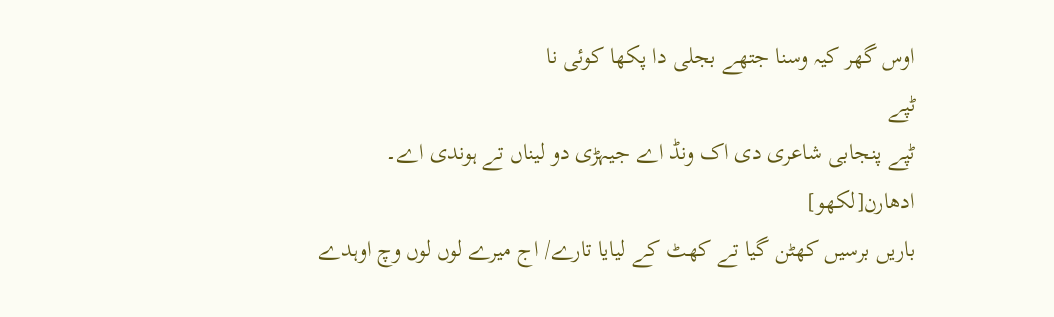اوس گھر کیہ وسنا جتھے بجلی دا پکھا کوئی نا
ٹپے
ٹپے پنجابی شاعری دی اک ونڈ اے جیہڑی دو لیناں تے ہوندی اے۔
ادھارن[لکھو]
باریں برسیں کھٹن گیا تے کھٹ کے لیایا تارے/ اج میرے لوں لوں وچ اوہدے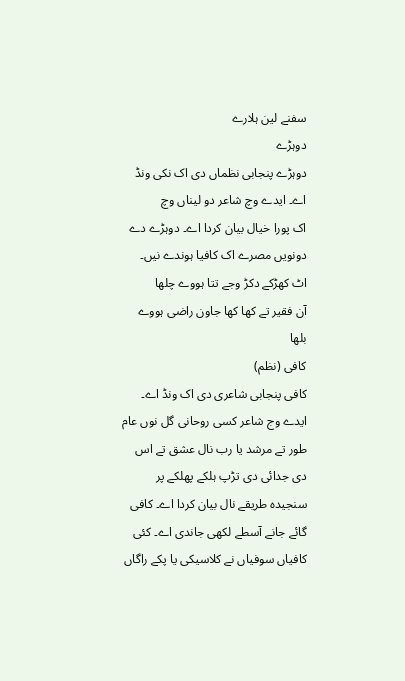سفنے لین ہلارے
دوہڑے
دوہڑے پنجابی نظماں دی اک نکی ونڈ اے۔ ایدے وچ شاعر دو لیناں وچ
اک پورا خیال بیان کردا اے۔ دوہڑے دے دونویں مصرے اک کافیا ہوندے نیں۔
اٹ کھڑکے دکڑ وجے تتا ہووے چلھا
آن فقیر تے کھا کھا جاون راضی ہووے بلھا
کافی (نظم)
کافی پنجابی شاعری دی اک ونڈ اے۔ ایدے وج شاعر کسی روحانی گل نوں عام طور تے مرشد یا رب نال عشق تے اس دی جدائی دی تڑپ ہلکے پھلکے پر سنجیدہ طریقے نال بیان کردا اے۔ کافی گائے جانے آسطے لکھی جاندی اے۔ کئی کافیاں سوفیاں نے کلاسیکی یا پکے راگاں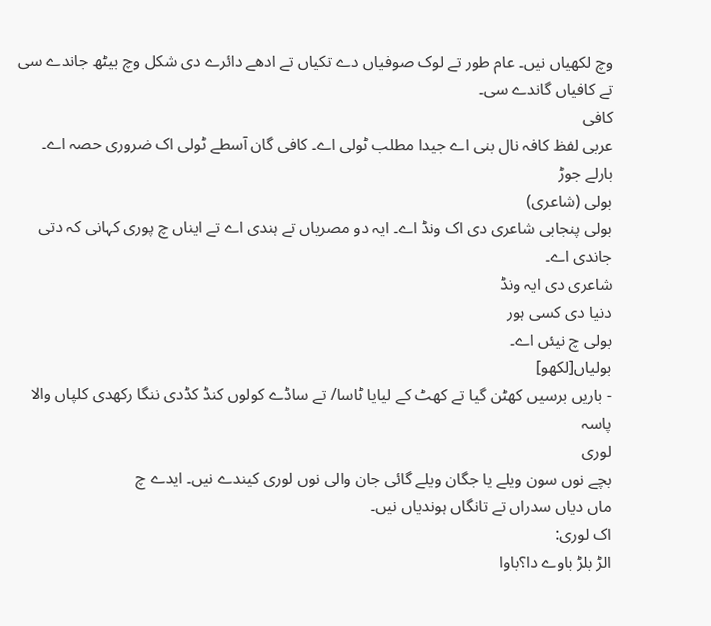وچ لکھیاں نیں۔ عام طور تے لوک صوفیاں دے تکیاں تے ادھے دائرے دی شکل وچ بیٹھ جاندے سی تے کافیاں گاندے سی۔
کافی
عربی لفظ کافہ نال بنی اے جیدا مطلب ٹولی اے۔ کافی گان آسطے ٹولی اک ضروری حصہ اے۔
بارلے جوڑ
بولی (شاعری)
بولی پنجابی شاعری دی اک ونڈ اے۔ ایہ دو مصریاں تے ہندی اے تے ایناں چ پوری کہانی کہ دتی جاندی اے۔
شاعری دی ایہ ونڈ
دنیا دی کسی ہور
بولی چ نیئں اے۔
بولیاں[لکھو]
- باریں برسیں کھٹن گیا تے کھٹ کے لیایا ٹاسا/ تے ساڈے کولوں کنڈ کڈدی ننگا رکھدی کلپاں والا پاسہ
لوری
بچے نوں سون ویلے یا جگان ویلے گائی جان والی نوں لوری کیندے نیں۔ ایدے چ
ماں دیاں سدراں تے تانگاں ہوندیاں نیں۔
اک لوری:
الڑ بلڑ باوے دا؟باوا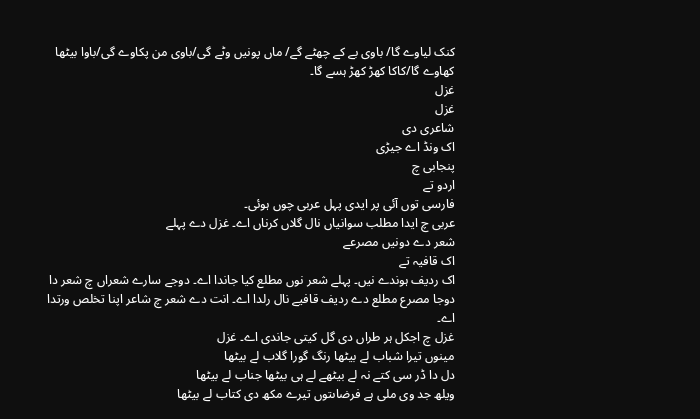کنک لیاوے گا/ باوی بے کے چھٹے گے/ ماں پونیں وٹے گی/باوی من پکاوے گی/باوا بیٹھا کھاوے گا/کاکا کھڑ کھڑ ہسے گا۔
غزل
غزل
شاعری دی
اک ونڈ اے جیڑی
پنجابی چ
اردو تے
فارسی توں آئی پر ایدی پہل عربی چوں ہوئی۔
عربی چ ایدا مطلب سوانیاں نال گلاں کرناں اے۔ غزل دے پہلے
شعر دے دونیں مصرعے
اک قافیہ تے
اک ردیف ہوندے نیں۔ پہلے شعر نوں مطلع کیا جاندا اے۔ دوجے سارے شعراں چ شعر دا دوجا مصرع مطلع دے ردیف قافیے نال رلدا اے۔ انت دے شعر چ شاعر اپنا تخلص ورتدا اے۔
غزل چ اجکل ہر طراں دی گل کیتی جاندی اے۔ غزل
مینوں تیرا شباب لے بیٹھا رنگ گورا گلاب لے بیٹھا
دل دا ڈر سی کتے نہ لے بیٹھے لے ہی بیٹھا جناب لے بیٹھا
ویلھ جد وی ملی ہے فرضاںتوں تیرے مکھ دی کتاب لے بیٹھا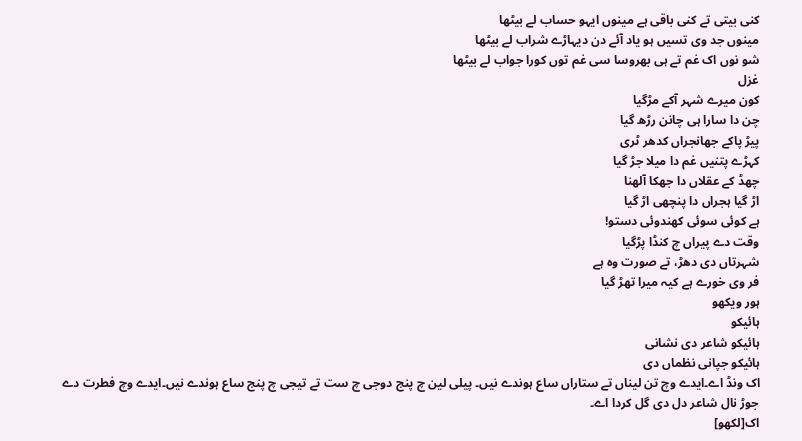کنی بیتی تے کنی باقی ہے مینوں ایہو حساب لے بیٹھا
مینوں جد وی تسیں ہو یاد آئے دن دیہاڑے شراب لے بیٹھا
شو نوں اک غم تے ہی بھروسا سی غم توں کورا جواب لے بیٹھا
غزل
کون میرے شہر آکے مڑگیا
چن دا سارا ہی چانن رڑھ گیا
پیڑ پاکے جھانجراں کدھر ٹری
کہڑے پتنیں غم دا میلا جڑ گیا
چھڈ کے عقلاں دا جھکا آلھنا
اڑ گیا ہجراں دا پنچھی اڑ گیا
ہے کوئی سوئی کھندوئی دستو!
وقت دے پیراں چ کنڈا پڑگیا
شہرتاں دی دھڑ، تے صورت وہ ہے
فر وی خورے ہے کیہ میرا تھڑ گیا
ہور ویکھو
ہائیکو
ہائیکو شاعر دی نشانی
ہائیکو جپانی نظماں دی
اک ونڈ اے۔ایدے وچ تن لیناں تے ستاراں ساع ہوندے نیں۔ پیلی لین چ پنج دوجی چ ست تے تیجی چ پنج ساع ہوندے نیں۔ایدے وچ فطرت دے جوڑ نال شاعر دل دی گل کردا اے۔
اک[لکھو]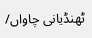ٹھنڈیانی چاواں/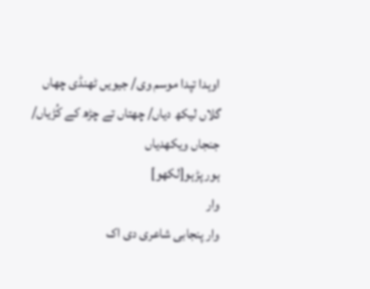اوہدا تپدا موسم وی/ جیویں ٹھنڈی چھاں
گلاں لیکھ دیاں/ چھتاں تے چڑھ کے کُڑیاں/ جنجاں ویکھدیاں
ہور پڑہو[لکھو]
وار
وار پنجابی شاعری دی اک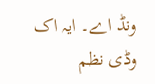ونڈ اے۔ ایہ اک وڈی نظم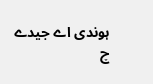ہوندی اے جیدے چ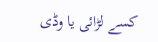کسے لڑائی یا وڈی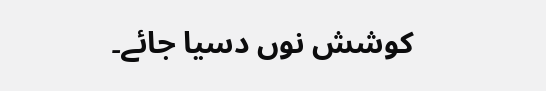کوشش نوں دسیا جائے۔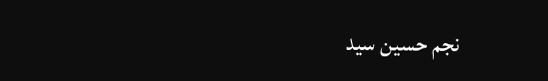نجم حسین سید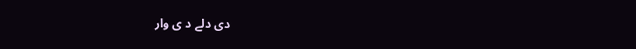دی دلے د ی وار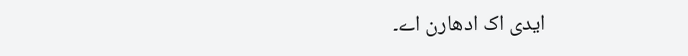ایدی اک ادھارن اے۔